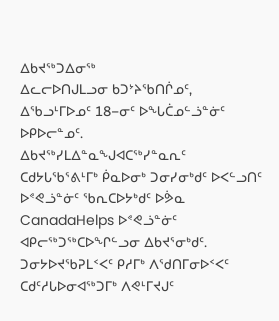ᐃᑲᔪᖅᑐᐃᓂᖅ
ᐃᓚᓕᐅᑎᒍᒪᓗᓂ ᑲᑐᔾᔨᖃᑎᒌᓄᑦ, ᐃᖃᓗᒻᒥᐅᓄᑦ 18−ᓂᑦ ᐅᖓᑖᓄᓪᓘᓐᓃᑦ ᐅᑭᐅᓕᓐᓄᑦ.
ᐃᑲᔪᖅᓯᒪᐃᓐᓇᖑᐊᑕᖅᓯᓐᓇᕆᑦ ᑕᑯᔭᒐᖃᕐᕕᒻᒥᒃ ᑮᓇᐅᓂᒃ ᑐᓂᓯᓂᒃᑯᑦ ᐅᐸᓪᓗᑎᑦ ᐅᕝᕙᓘᓐᓃᑦ ᖃᕆᑕᐅᔭᒃᑯᑦ ᐅᕘᓇ CanadaHelps ᐅᕝᕙᓘᓐᓃᑦ ᐊᑭᓕᖅᑐᖅᑕᐅᖏᓪᓗᓂ ᐃᑲᔪᕐᓂᒃᑯᑦ. ᑐᓂᔭᐅᔪᖃᕈᒪᑉᐸᑦ ᑭᓱᒥᒃ ᐱᖁᑎᒥᓂᐅᑉᐸᑦ ᑕᑯᑦᓱᒐᐅᓂᐊᖅᑐᒥᒃ ᐱᕙᒻᒥᔪᒍᑦ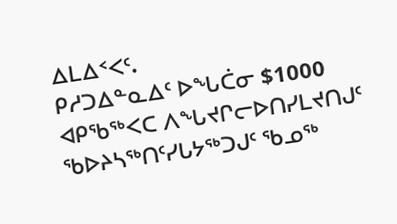ᐃᒪᐃᑉᐸᑦ.
ᑭᓱᑐᐃᓐᓇᐃᑦ ᐅᖓᑖᓂ $1000 ᐊᑭᖃᖅᐸᑕ ᐱᖓᔪᒋᓕᐅᑎᓯᒪᔪᑎᒍᑦ ᖃᐅᔨᓴᖅᑎᑦᓯᒐᔭᖅᑐᒍᑦ ᖃᓄᖅ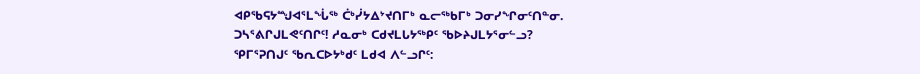ᐊᑭᖃᕋᔭᙳᐊᕐᒪᖔᖅ ᑖᒃᓰᔭᐃᔾᔪᑎᒥᒃ ᓇᓕᖅᑲᒥᒃ ᑐᓂᓯᖏᓂᑦᑎᓐᓂ.
ᑐᓴᕐᕕᒋᒍᒪᕙᑦᑎᒋᑦ! ᓱᓇᓂᒃ ᑕᑯᔪᒪᒐᔭᖅᑭᑦ ᖃᐅᔨᒍᒪᔭᕐᓂᓪᓗ?
ᕿᒥᕐᕈᑎᒍᑦ ᖃᕆᑕᐅᔭᒃᑯᑦ ᒪᑯᐊ ᐱᓪᓗᒋᑦ: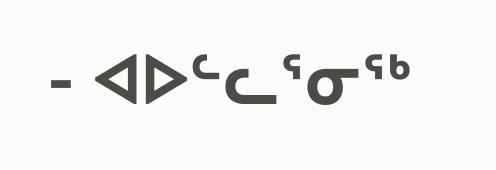- ᐊᐅᓪᓚᕐᓂᖅ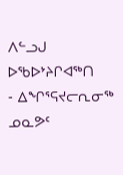ᐱᓪᓗᒍ ᐅᖃᐅᔾᔨᒋᐊᖅᑎ
- ᐃᖏᕐᕋᔪᓕᕆᓂᖅ ᓄᓇᕗᑦ